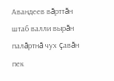Авандеев вăрттăн штаб валли вырăн палăртнă чух çавăн пек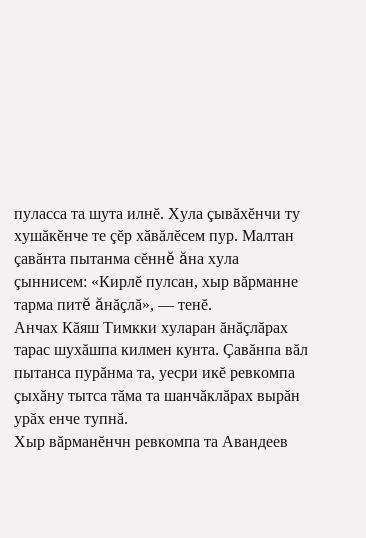пуласса та шута илнĕ. Хула çывăхĕнчи ту хушăкĕнче те çĕр хăвăлĕсем пур. Малтан çавăнта пытанма сĕннĕ ăна хула çыннисем: «Кирлĕ пулсан, хыр вăрманне тарма питĕ ăнăçлă», — тенĕ.
Анчах Кăяш Тимкки хуларан ăнăçлăрах тарас шухăшпа килмен кунта. Çавăнпа вăл пытанса пурăнма та, уесри икĕ ревкомпа çыхăну тытса тăма та шанчăклăрах вырăн урăх енче тупнă.
Хыр вăрманĕнчн ревкомпа та Авандеев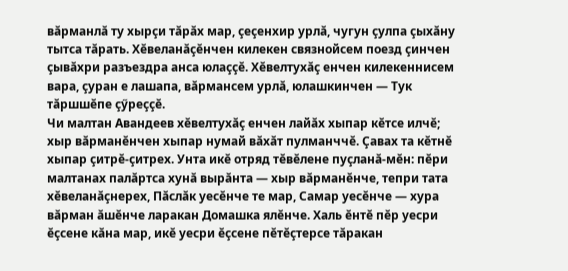вăрманлă ту хырçи тăрăх мар, çеçенхир урлă, чугун çулпа çыхăну тытса тăрать. Хĕвеланăçĕнчен килекен связнойсем поезд çинчен çывăхри разъездра анса юлаççĕ. Хĕвелтухăç енчен килекеннисем вара, çуран е лашапа, вăрмансем урлă, юлашкинчен — Тук тăршшĕпе çӳреççĕ.
Чи малтан Авандеев хĕвелтухăç енчен лайăх хыпар кĕтсе илчĕ; хыр вăрманĕнчен хыпар нумай вăхăт пулманччĕ. Çавах та кĕтнĕ хыпар çитрĕ-çитрех. Унта икĕ отряд тĕвĕлене пуçланă-мĕн: пĕри малтанах палăртса хунă вырăнта — хыр вăрманĕнче, тепри тата хĕвеланăçнерех, Пăслăк уесĕнче те мар, Самар уесĕнче — хура вăрман ăшĕнче ларакан Домашка ялĕнче. Халь ĕнтĕ пĕр уесри ĕçсене кăна мар, икĕ уесри ĕçсене пĕтĕçтерсе тăракан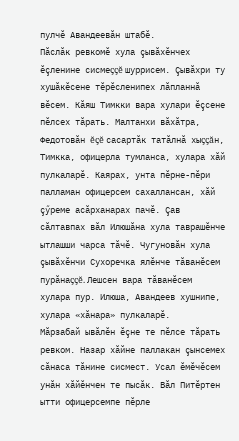пулчĕ Авандеевăн штабĕ.
Пăслăк ревкомĕ хула çывăхĕнчех ĕçленине сисмеççĕ шуррисем. Çывăхри ту хушăкĕсене тĕрĕсленипех лăпланнă вĕсем. Кăяш Тимкки вара хулари ĕçсене пĕлсех тăрать. Малтанхи вăхăтра, Федотовăн ĕçĕ сасартăк татăлнă хыççăн, Тимкка, офицерла тумланса, хулара хăй пулкаларĕ. Каярах, унта пĕрне-пĕри палламан офицерсем сахаллансан, хăй çӳреме асăрханарах пачĕ. Çав сăлтавпах вăл Илюшăна хула таврашĕнче ытлашши чарса тăчĕ. Чугуновăн хула çывăхĕнчи Сухоречка ялĕнче тăванĕсем пурăнаççĕ. Лешсен вара тăванĕсем хулара пур. Илюша, Авандеев хушнипе, хулара «хăнара» пулкаларĕ.
Мăрзабай ывăлĕн ĕçне те пĕлсе тăрать ревком. Назар хăйне паллакан çынсемех сăнаса тăнине сисмест. Усал ĕмĕчĕсем унăн хăйĕнчен те пысăк. Вăл Питĕртен ытти офицерсемпе пĕрле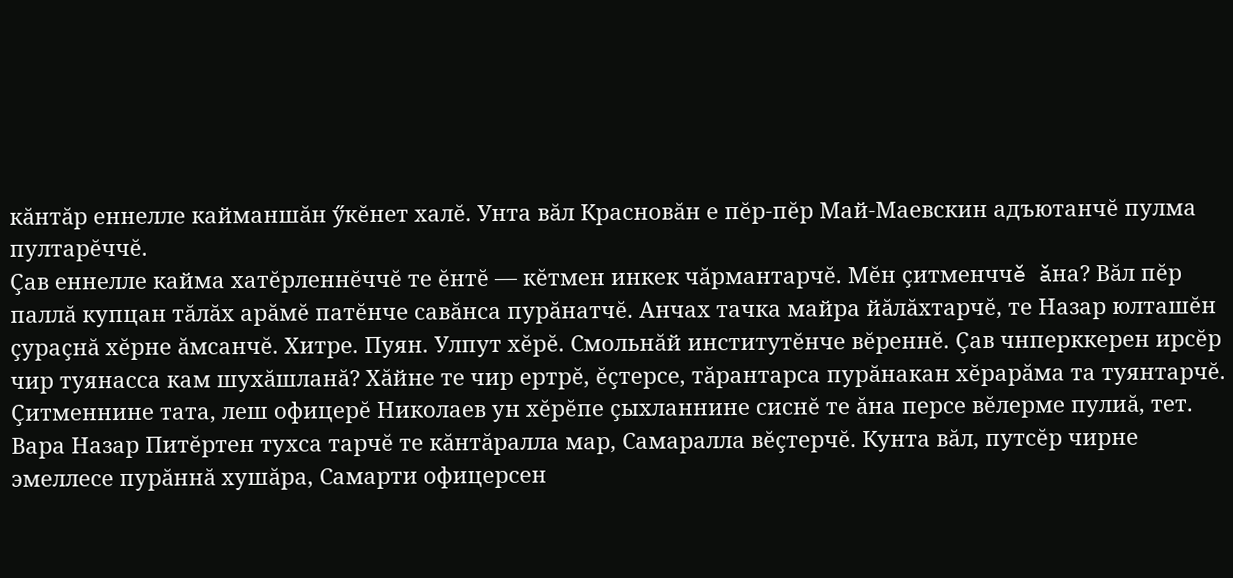кăнтăр еннелле кайманшăн ӳкĕнет халĕ. Унта вăл Красновăн е пĕр-пĕр Май-Маевскин адъютанчĕ пулма пултарĕччĕ.
Çав еннелле кайма хатĕрленнĕччĕ те ĕнтĕ — кĕтмен инкек чăрмантарчĕ. Мĕн çитменччĕ ăна? Вăл пĕр паллă купцан тăлăх арăмĕ патĕнче савăнса пурăнатчĕ. Анчах тачка майра йăлăхтарчĕ, те Назар юлташĕн çураçнă хĕрне ăмсанчĕ. Хитре. Пуян. Улпут хĕрĕ. Смольнăй институтĕнче вĕреннĕ. Çав чнперккерен ирсĕр чир туянасса кам шухăшланă? Хăйне те чир ертрĕ, ĕçтерсе, тăрантарса пурăнакан хĕрарăма та туянтарчĕ. Çитменнине тата, леш офицерĕ Николаев ун хĕрĕпе çыхланнине сиснĕ те ăна персе вĕлерме пулиă, тет. Вара Назар Питĕртен тухса тарчĕ те кăнтăралла мар, Самаралла вĕçтерчĕ. Кунта вăл, путсĕр чирне эмеллесе пурăннă хушăра, Самарти офицерсен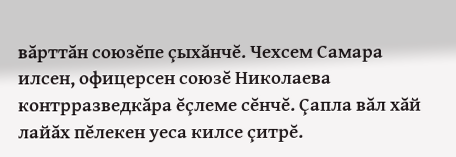вăрттăн союзĕпе çыхăнчĕ. Чехсем Самара илсен, офицерсен союзĕ Николаева контрразведкăра ĕçлеме сĕнчĕ. Çапла вăл хăй лайăх пĕлекен уеса килсе çитрĕ.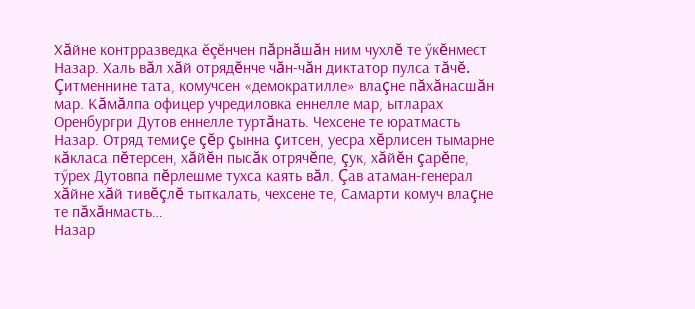Хăйне контрразведка ĕçĕнчен пăрнăшăн ним чухлĕ те ӳкĕнмест Назар. Халь вăл хăй отрядĕнче чăн-чăн диктатор пулса тăчĕ. Çитменнине тата, комучсен «демократилле» влаçне пăхăнасшăн мар. Кăмăлпа офицер учредиловка еннелле мар, ытларах Оренбургри Дутов еннелле туртăнать. Чехсене те юратмасть Назар. Отряд темиçе çĕр çынна çитсен, уесра хĕрлисен тымарне кăкласа пĕтерсен, хăйĕн пысăк отрячĕпе, çук, хăйĕн çарĕпе, тӳрех Дутовпа пĕрлешме тухса каять вăл. Çав атаман-генерал хăйне хăй тивĕçлĕ тыткалать, чехсене те, Самарти комуч влаçне те пăхăнмасть…
Назар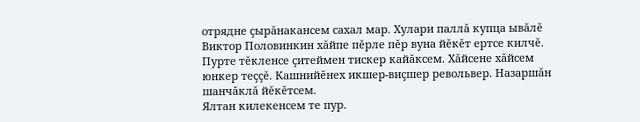отрядне çырăнакансем сахал мар. Хулари паллă купца ывăлĕ Виктор Половинкин хăйпе пĕрле пĕр вуна йĕкĕт ертсе килчĕ. Пурте тĕкленсе çитеймен тискер кайăксем. Хăйсене хăйсем юнкер теççĕ. Кашнийĕнех икшер-виçшер револьвер. Назаршăн шанчăклă йĕкĕтсем.
Ялтан килекенсем те пур.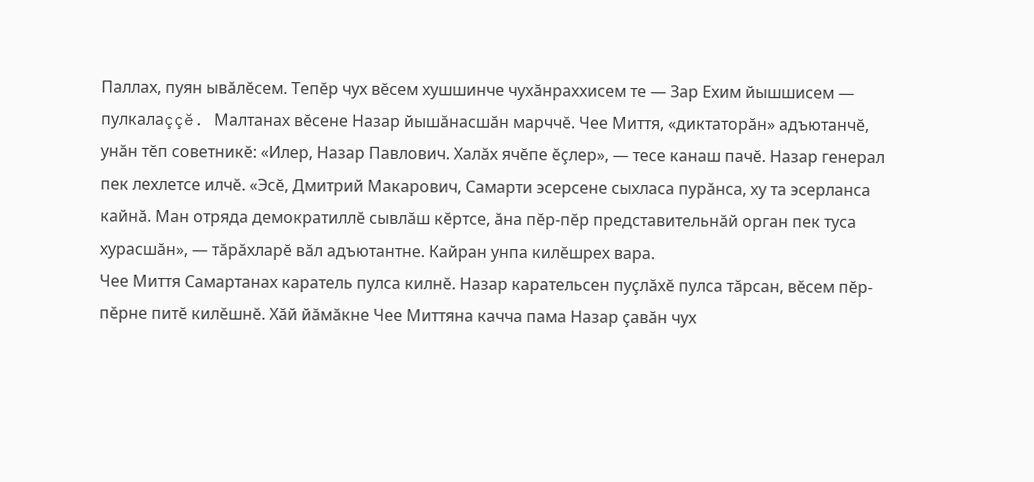Паллах, пуян ывăлĕсем. Тепĕр чух вĕсем хушшинче чухăнраххисем те — Зар Ехим йышшисем — пулкалаççĕ. Малтанах вĕсене Назар йышăнасшăн марччĕ. Чее Миття, «диктаторăн» адъютанчĕ, унăн тĕп советникĕ: «Илер, Назар Павлович. Халăх ячĕпе ĕçлер», — тесе канаш пачĕ. Назар генерал пек лехлетсе илчĕ. «Эсĕ, Дмитрий Макарович, Самарти эсерсене сыхласа пурăнса, ху та эсерланса кайнă. Ман отряда демократиллĕ сывлăш кĕртсе, ăна пĕр-пĕр представительнăй орган пек туса хурасшăн», — тăрăхларĕ вăл адъютантне. Кайран унпа килĕшрех вара.
Чее Миття Самартанах каратель пулса килнĕ. Назар карательсен пуçлăхĕ пулса тăрсан, вĕсем пĕр-пĕрне питĕ килĕшнĕ. Хăй йăмăкне Чее Миттяна качча пама Назар çавăн чух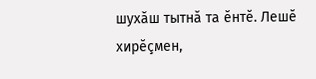шухăш тытнă та ĕнтĕ. Лешĕ хирĕçмен,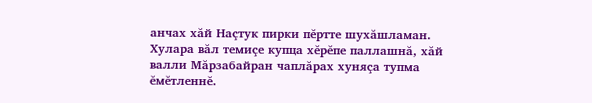анчах хăй Наçтук пирки пĕртте шухăшламан. Хулара вăл темиçе купца хĕрĕпе паллашнă, хăй валли Мăрзабайран чаплăрах хуняçа тупма ĕмĕтленнĕ.